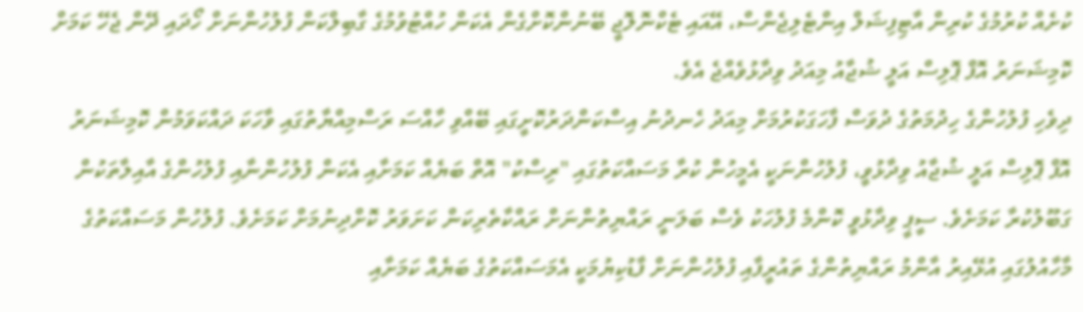ކުށެއް ކުރުމުގެ ކުރިން އާޓިފިޝަލް އިންޓެލިޖެންސް، އޭއައި ޓެކްނޮލޮޖީ ބޭނުންކޮށްގެން އެކަން ހުއްޓުވުމުގެ ގާބިލްކަން ފުލުހުންނަށް ހޯދައި ދޭން ޖެހޭ ކަމަށް ކޮމިޝަނަރު އޮފް ޕޮލިސް އަލީ ޝުޖާއު މިއަދު ވިދާޅުވެއްޖެ އެވެ.
ދިވެހި ފުލުހުންގެ ހިދުމަތުގެ ދުވަސް ފާހަގަކުރުމަށް މިއަދު ހެނދުނު އިސްކަންދަރުކޮށީގައި ބޭއްވި ހާއްސަ ރަސްމިއްޔާތުގައި ވާހަކަ ދައްކަވަމުން ކޮމިޝަނަރު އޮފް ޕޮލިސް އަލީ ޝުޖާއު ވިދާޅުވީ، ފުލުހުންނަކީ އެމީހުން ކުރާ މަސައްކަތުގައި "ރިސްކު" އޮތް ބަޔެއް ކަމަށާއި އެކަން ފުލުހުންނާއި ފުލުހުންގެ އާއިލާތަކުން ގަބޫލުކުރާ ކަމަށެވެ. ސީޕީ ވިދާޅުވީ ކޮންމެ ފުލުހަކު ވެސް ބަލަނީ ރައްޔިތުންނަށް ރައްކާތެރިކަން ކަށަވަރު ކޮށްދިނުމަށް ކަމަށެވެ. ފުލުހުން މަސައްކަތުގެ މާހާއުލުގައި އުޅޭއިރު އާންމު ރައްޔިތުންގެ ތައުރީފާއި ފުލުހުންނަށް ފާޑުކިޔުމަކީ އެމަސައްކަތުގެ ބަޔެއް ކަމަށާއި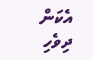އެކަން ދިވެހި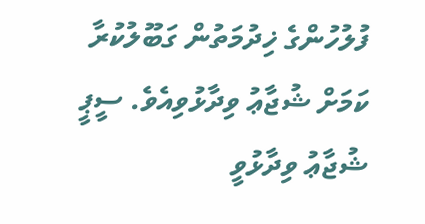ފުލުހުންގެ ޚިދުމަތުން ގަބޫލުކުރާ ކަމަށް ޝުޖާޢު ވިދާޅުވިއެވެ. ސީޕީ ޝުޖާޢު ވިދާޅުވީ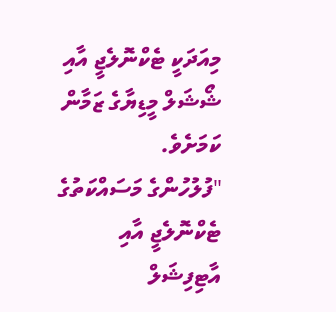މިއަދަކީ ޓެކްނޮލެޖީ އާއި ޝޯޝަލް މީޑިޔާގެ ޒަމާން ކަމަށެވެ.
"ފުލުހުންގެ މަސައްކަތުގެ ޓެކްނޮލެޖީ އާއި އާޓިފިޝަލް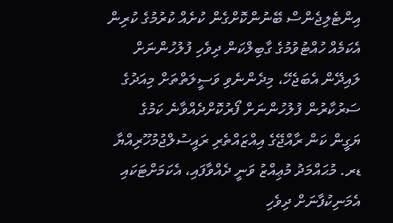އިންޓެލިޖެންސް ބޭނުންކޮށްގެން ކުށެއް ކުރުމުގެ ކުރިން އެކަމެއް ހުއްޓުވުމުގެ ގާބިލްކަން ދިވެހި ފުލުހުންނަށް ލައިދޭން އެބަޖެހޭ، މިދެންނެވި ވަސީލަތްތަށް މިއަދުގެ ސަރުކާރުން ފުލުހުންނަށް ފޯރުކޮށްދެއްވާނެ ކަމުގެ ޔަގީން ކަން ރާއްޖޭގެ އިއްޒައްތެރި ރައީސުލްޖުމުހޫރިއްޔާ ޑރ. މުޙައްމަދު މުޢިއްޒު ވަނީ ދެއްވާފައި، އެކަމަށްޓަކައި އެމަނިކުފާނަށް ދިވެހި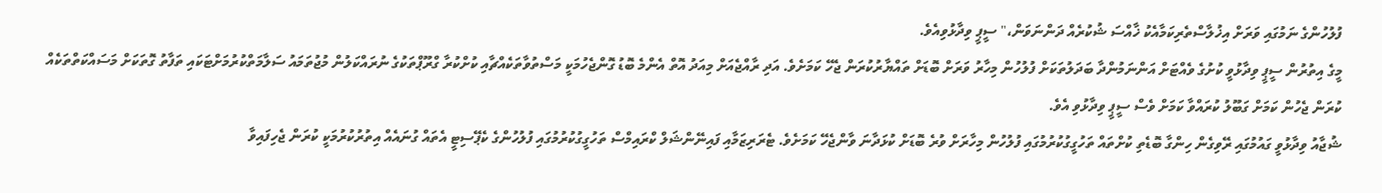ފުލުހުންގެ ނަމުގައި ވަރަށް އިޚުލާސްތެރިކަމާއެކު ޚާއްސަ ޝުކުރެއް ދަންނަވަން،" ސީޕީ ވިދާޅުވިއެވެ.
މީގެ އިތުރުން ސީޕީ ވިދާޅުވީ ކުށުގެ ވެއްޓަށް އަންނަމުންދާ ބަދަލުތަކަށް ފުލުހުން މިހާރު ވަރަށް ބޮޑަށް ތައްޔާރުކުރަން ޖެހޭ ކަމަށެވެ. އަދި ރާއްޖެއަށް މިއަދު އޮތް އެންމެ ބޮޑު ގޮންޖެހުމަކީ މަސްތުވާތަކެއްޗާއި ކުށްކުރާ ގްރޫޕްތަކުގެ ނުރައްކަލުން މުޖުތަމައު ސަލާމަތްކުރުމަށްޓަކައި ތަފާތު ގޮތަކަށް މަސައްކަތްތަކެއް ކުރަން ޖެހުން ކަމަށް ގަބޫލު ކުރައްވާ ކަމަށް ވެސް ސީޕީ ވިދާޅުވި އެވެ.
ޝުޖާއު ވިދާޅުވީ ގައުމުގައި ރޭވިގެން ހިންގާ ބޮޑެތި ކުށްތައް ތަހުގީގުކުރުމުގައި ފުލުހުން މިހާރަށް ވުރެ ބޮޑަށް ކުޅަދާނަ ވާންޖެހޭ ކަމަށެވެ. ޓެރަރިޒަމާއި ފައިނޭންޝަލް ކްރައިމްސް ތަހުގީގުކުރުމުގައި ފުލުހުންގެ ކެޕޭސިޓީ އެތައް ގުނައެއް އިތުރުކުރުމަކީ ކުރަން ޖެހިފައިވާ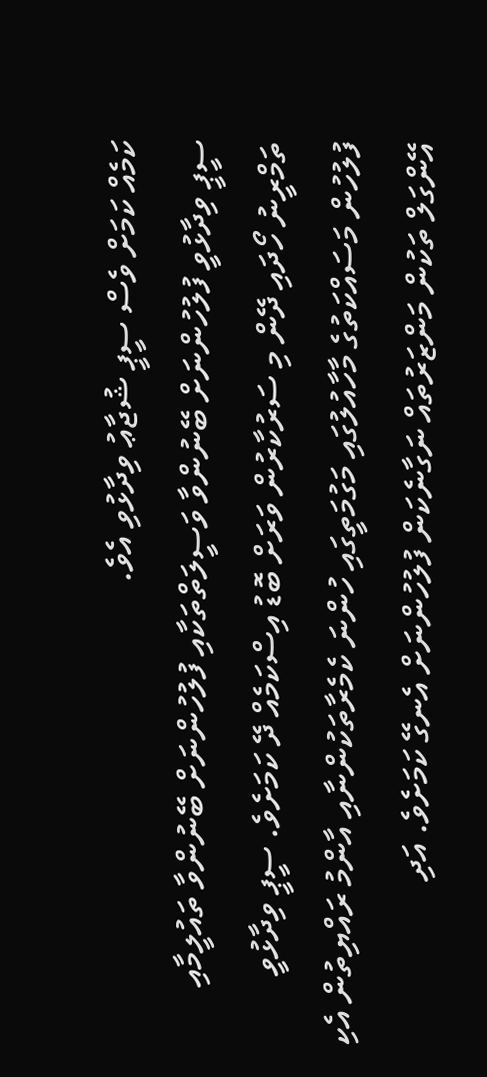ކަމެއް ކަމަށް ވެސް ސީޕީ ޝުޖާޢު ވިދާޅުވި އެވެ.
ސީޕީ ވިދާޅުވީ ފުލުހުންނަށް ބޭނުންވާ ވަސީލަތްތަކާއި ފުލުހުންނަށް ބޭނުންވާ ތައުލީމާއި ތަމްރީނު ހޯދައި ދޭން މި ސަރުކާރުން ވަރަށް ބޮޑު އިސްކަމެއް ދޭ ކަމަށެވެ. ސީޕީ ވިދާޅުވީ ފުލުހުން މަސައްކަތުގެ މާހާއުލުގައި މަގުމަތީގައި ހުންނަ ކެމެރާތަކުންނާއި އާންމު ރައްޔިތުން އެކި އޭންގަލް ތަކުން މަންޒަރުތައް ނަގާނެކަން ފުލުހުންނަށް އެނގޭ ކަމަށެވެ. އަދި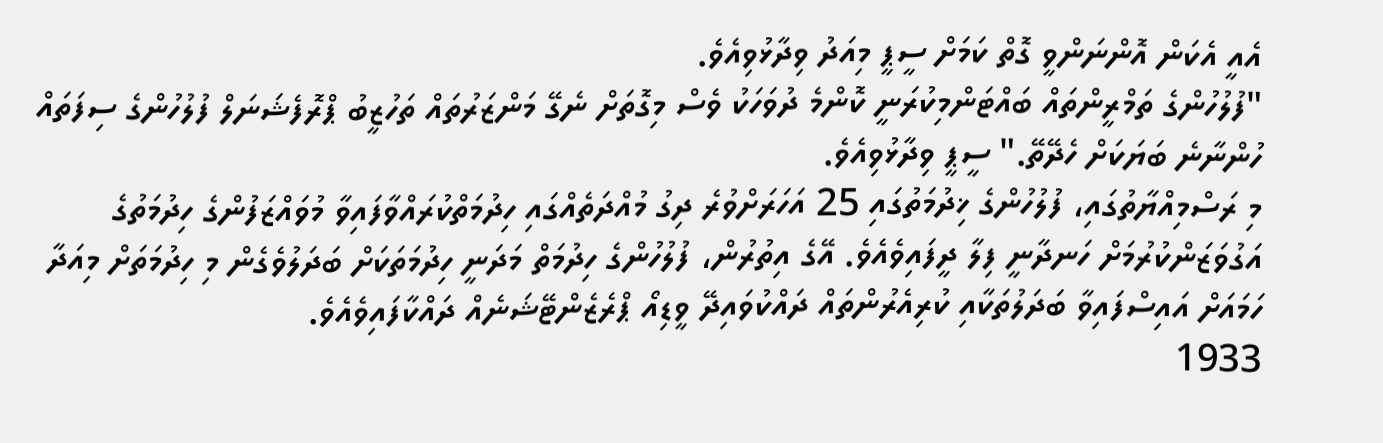އެއީ އެކަން އޮންނަންވީ ގޮތް ކަމަށް ސީޕީ މިއަދު ވިދާޅުވިއެވެ.
"ފުލުހުންގެ ތަމްރީންތައް ބައްޓަންމިކުރަނީ ކޮންމެ ދުވަހަކު ވެސް މިގޮތަށް ނެގޭ މަންޒަރުތައް ތަހުޒީބު ޕްރޮފެޝަނަލް ފުލުހުންގެ ސިފަތައް ހުންނާނެ ބަޔަކަށް ހެދޭތޭ." ސީޕީ ވިދާޅުވިއެވެ.
މި ރަސްމިއްޔާތުގައި، ފުލުހުންގެ ޚިދުމަތުގައި 25 އަހަރަށްވުރެ ދިގު މުއްދަތެއްގައި ހިދުމަތްކުރައްވާފައިވާ މުވައްޒަފުންގެ ހިދުމަތުގެ އަގުވަޒަންކުރުމަށް ހަނދާނީ ފިލާ ދީފައިވެއެވެ. އޭގެ އިތުރުން، ފުލުހުންގެ ހިދުމަތް މަދަނީ ހިދުމަތަކަށް ބަދަލުވެގެން މި ހިދުމަތަށް މިއަދާ ހަމައަށް އައިސްފައިވާ ބަދަލުތަކާއި ކުރިއެރުންތައް ދައްކުވައިދޭ ވީޑިއޯ ޕްރެޒެންޓޭޝަނެއް ދައްކާފައިވެއެވެ.
1933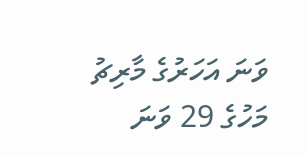ވަނަ އަހަރުގެ މާރިޗު މަހުގެ 29 ވަނަ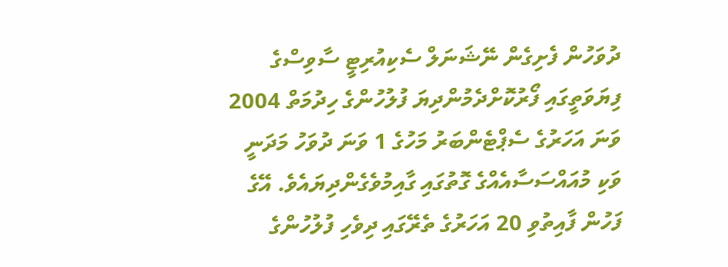ދުވަހުން ފެށިގެން ނޭޝަނަލް ސެކިއުރިޓީ ސާވިސްގެ ފިޔަވަތީގައި ފޯރުކޮށްދެމުންދިޔަ ފުލުހުންގެ ހިދުމަތް 2004 ވަނަ އަހަރުގެ ސެޕްޓެންބަރު މަހުގެ 1 ވަނަ ދުވަހު މަދަނީ ވަކި މުއައްސަސާއެއްގެ ގޮތުގައި ގާއިމުވެގެންދިޔައެވެ. އޭގެ ފަހުން ފާއިތުވި 20 އަހަރުގެ ތެރޭގައި ދިވެހި ފުލުހުންގެ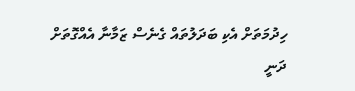ހިދުމަތަށް އެކި ބަދަލުތައް ގެނެސް ޒަމާނާ އެއްގޮތަށް ދަނީ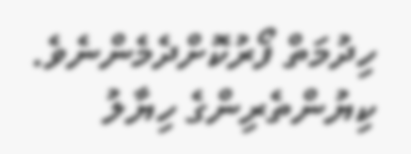ހިދުމަތް ފޯރުކޮށްދެމެންނެވެ.
ކިޔުންތެރިންގެ ހިޔާލު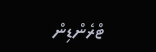ޓްރެންޑިން